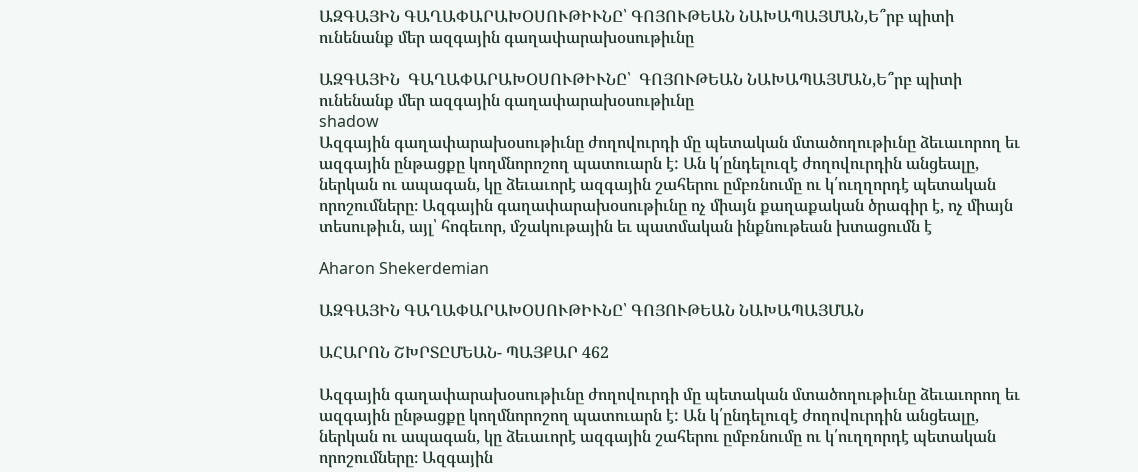ԱԶԳԱՅԻՆ ԳԱՂԱՓԱՐԱԽՕՍՈՒԹԻՒՆԸ՝ ԳՈՅՈՒԹԵԱՆ ՆԱԽԱՊԱՅՄԱՆ,Ե՞րբ պիտի ունենանք մեր ազգային գաղափարախօսութիւնը

ԱԶԳԱՅԻՆ  ԳԱՂԱՓԱՐԱԽՕՍՈՒԹԻՒՆԸ՝  ԳՈՅՈՒԹԵԱՆ ՆԱԽԱՊԱՅՄԱՆ,Ե՞րբ պիտի ունենանք մեր ազգային գաղափարախօսութիւնը
shadow
Ազգային գաղափարախօսութիւնը ժողովուրդի մը պետական մտածողութիւնը ձեւաւորող եւ ազգային ընթացքը կողմնորոշող պատուարն է: Ան կ՛ընդելուզէ ժողովուրդին անցեալը, ներկան ու ապագան, կը ձեւաւորէ ազգային շահերու ըմբռնումը ու կ՛ուղղորդէ պետական որոշումները։ Ազգային գաղափարախօսութիւնը ոչ միայն քաղաքական ծրագիր է, ոչ միայն տեսութիւն, այլ՝ հոգեւոր, մշակութային եւ պատմական ինքնութեան խտացումն է

Aharon Shekerdemian

ԱԶԳԱՅԻՆ ԳԱՂԱՓԱՐԱԽՕՍՈՒԹԻՒՆԸ՝ ԳՈՅՈՒԹԵԱՆ ՆԱԽԱՊԱՅՄԱՆ

ԱՀԱՐՈՆ ՇԽՐՏԸՄԵԱՆ- ՊԱՅՔԱՐ 462

Ազգային գաղափարախօսութիւնը ժողովուրդի մը պետական մտածողութիւնը ձեւաւորող եւ ազգային ընթացքը կողմնորոշող պատուարն է: Ան կ՛ընդելուզէ ժողովուրդին անցեալը, ներկան ու ապագան, կը ձեւաւորէ ազգային շահերու ըմբռնումը ու կ՛ուղղորդէ պետական որոշումները։ Ազգային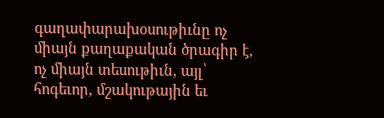գաղափարախօսութիւնը ոչ միայն քաղաքական ծրագիր է, ոչ միայն տեսութիւն, այլ՝ հոգեւոր, մշակութային եւ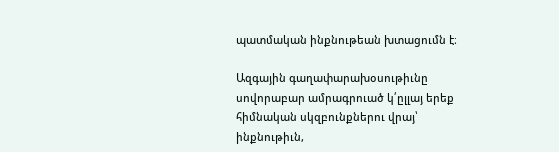պատմական ինքնութեան խտացումն է։

Ազգային գաղափարախօսութիւնը սովորաբար ամրագրուած կ՛ըլլայ երեք հիմնական սկզբունքներու վրայ՝ ինքնութիւն,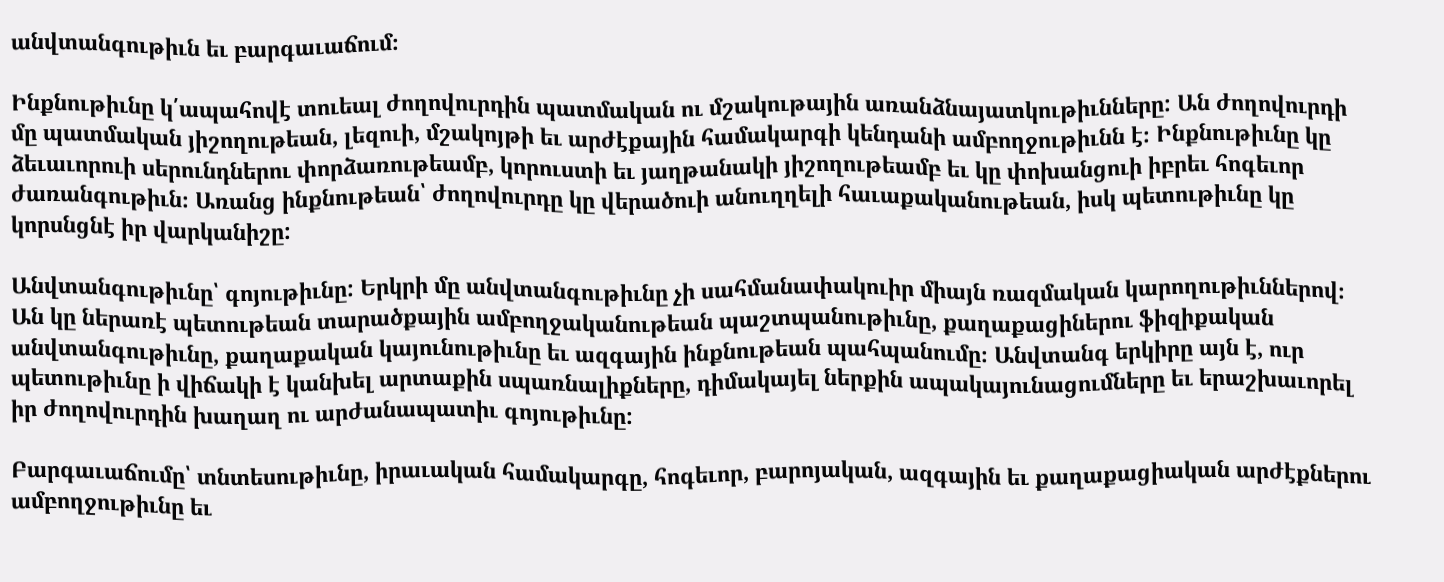անվտանգութիւն եւ բարգաւաճում։

Ինքնութիւնը կ՛ապահովէ տուեալ ժողովուրդին պատմական ու մշակութային առանձնայատկութիւնները: Ան ժողովուրդի մը պատմական յիշողութեան, լեզուի, մշակոյթի եւ արժէքային համակարգի կենդանի ամբողջութիւնն է։ Ինքնութիւնը կը ձեւաւորուի սերունդներու փորձառութեամբ, կորուստի եւ յաղթանակի յիշողութեամբ եւ կը փոխանցուի իբրեւ հոգեւոր ժառանգութիւն։ Առանց ինքնութեան՝ ժողովուրդը կը վերածուի անուղղելի հաւաքականութեան, իսկ պետութիւնը կը կորսնցնէ իր վարկանիշը:

Անվտանգութիւնը՝ գոյութիւնը: Երկրի մը անվտանգութիւնը չի սահմանափակուիր միայն ռազմական կարողութիւններով։ Ան կը ներառէ պետութեան տարածքային ամբողջականութեան պաշտպանութիւնը, քաղաքացիներու ֆիզիքական անվտանգութիւնը, քաղաքական կայունութիւնը եւ ազգային ինքնութեան պահպանումը։ Անվտանգ երկիրը այն է, ուր պետութիւնը ի վիճակի է կանխել արտաքին սպառնալիքները, դիմակայել ներքին ապակայունացումները եւ երաշխաւորել իր ժողովուրդին խաղաղ ու արժանապատիւ գոյութիւնը:

Բարգաւաճումը՝ տնտեսութիւնը, իրաւական համակարգը, հոգեւոր, բարոյական, ազգային եւ քաղաքացիական արժէքներու ամբողջութիւնը եւ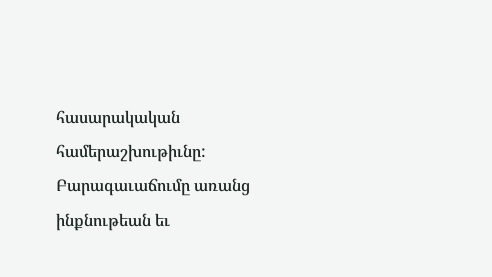հասարակական համերաշխութիւնը: Բարագաւաճումը առանց ինքնութեան եւ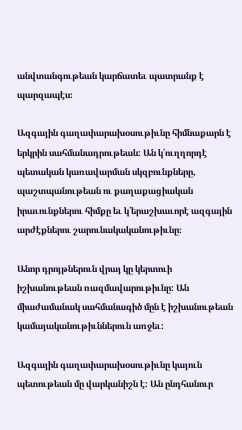անվտանգութեան կարճատեւ պատրանք է պարզապէս։

Ազգային գաղափարախօսութիւնը հիմնաքարն է երկրին սահմանադրութեան: Ան կ՛ուղղորդէ պետական կառավարման սկզբունքները, պաշտպանութեան ու քաղաքացիական իրաւունքներու հիմքը եւ կ՛երաշխաւորէ ազգային արժէքներու շարունակականութիւնը։

Անոր դրոյթներուն վրայ կը կերտուի իշխանութեան ռազմավարութիւնը: Ան միաժամանակ սահմանագիծ մըն է իշխանութեան կամայականութիւններուն առջեւ:

Ազգային գաղափարախօսութիւնը կայուն պետութեան մը վարկանիշն է: Ան ընդհանուր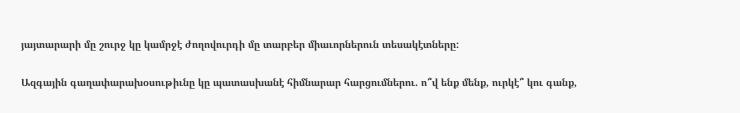յայտարարի մը շուրջ կը կամրջէ ժողովուրդի մը տարբեր միաւորներուն տեսակէտները:

Ազգային գաղափարախօսութիւնը կը պատասխանէ հիմնարար հարցումներու. ո՞վ ենք մենք, ուրկէ՞ կու գանք,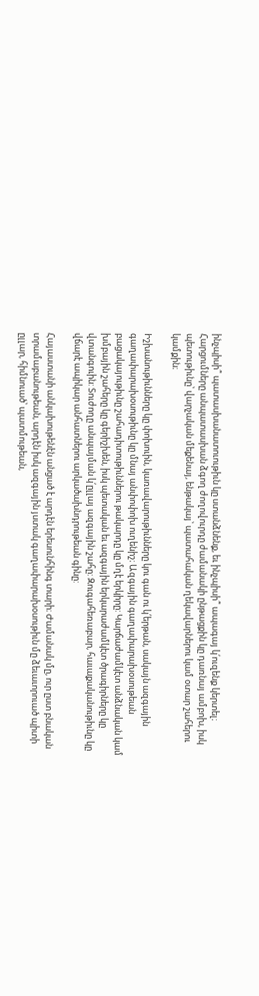ինչպիսի՞ պատասխանատուութիւն կը ստանձնենք, եւ ինչպիսի՞ ապագայ կ՛ուզենք կերտել։ Հարցումները անպատասխան ձգող ժողովուրդը ժամանակի ընթացքին կը դառնայ ամբոխ, իսկ պետութիւնը՝ վարչական մեքենայ, ենթակայ՝ պատահական ղեկավարներու կամ օտար շահերու կամքին։

Իշխանութիւնները կը փոխուին, կառավարութիւնները կու գան ու կ՛երթան, սակայն ազգային գաղափարախօսութիւնը կը մնայ անփոփոխ ուղենիշ։ Ազգային գաղափարախօսութեան բացակայութիւնը շահադիտութիւններու թակարդը կը մղէ երկիրը: Կարճաժամկէտ անձնական կամ խմբային շահերը կը գերիշխեն, իսկ պետական եւ ազգային երկարաժամկէտ ծրագիրները կը վտանգուին: Տուժողը անպայման կ՛ըլլայ ազգային շահը: Զուգահեռաբար, հաւաքականութիւնը կը վճարէ ապիկար անհատներու արկածախնդրութեան գինը:

Հայաստանի անկախութենէն անցած է արդէն երեսունհինգ տարի։ Ժամանակ մը, ուր ըստ բնական տրամաբանութեան, արդէն իսկ ազգային յստակ գաղափարախօսութիւն մը ձեւաւորուած պիտի ըլլար, հիմնուած՝ պատմութեան,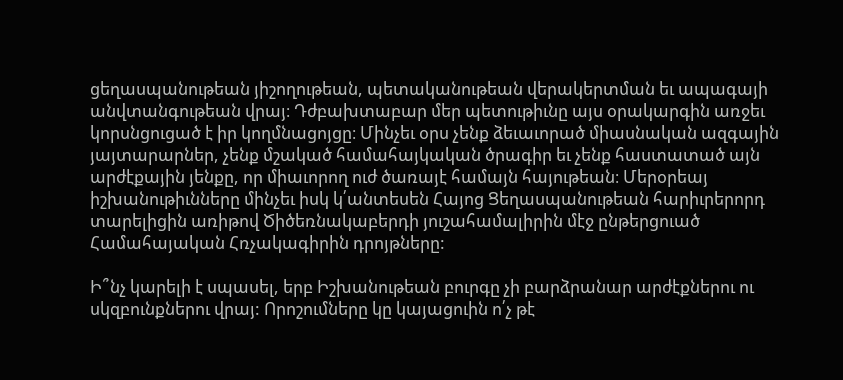ցեղասպանութեան յիշողութեան, պետականութեան վերակերտման եւ ապագայի անվտանգութեան վրայ։ Դժբախտաբար մեր պետութիւնը այս օրակարգին առջեւ կորսնցուցած է իր կողմնացոյցը։ Մինչեւ օրս չենք ձեւաւորած միասնական ազգային յայտարարներ, չենք մշակած համահայկական ծրագիր եւ չենք հաստատած այն արժէքային յենքը, որ միաւորող ուժ ծառայէ համայն հայութեան։ Մերօրեայ իշխանութիւնները մինչեւ իսկ կ՛անտեսեն Հայոց Ցեղասպանութեան հարիւրերորդ տարելիցին առիթով Ծիծեռնակաբերդի յուշահամալիրին մէջ ընթերցուած Համահայական Հռչակագիրին դրոյթները:

Ի՞նչ կարելի է սպասել, երբ Իշխանութեան բուրգը չի բարձրանար արժէքներու ու սկզբունքներու վրայ: Որոշումները կը կայացուին ո՛չ թէ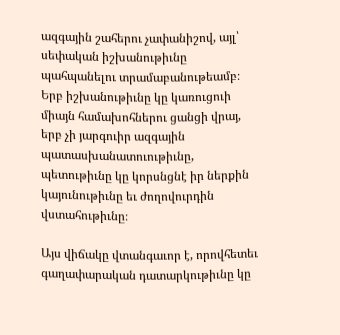ազգային շահերու չափանիշով, այլ՝ սեփական իշխանութիւնը պահպանելու տրամաբանութեամբ։ Երբ իշխանութիւնը կը կառուցուի միայն համախոհներու ցանցի վրայ, երբ չի յարգուիր ազգային պատասխանատուութիւնը, պետութիւնը կը կորսնցնէ իր ներքին կայունութիւնը եւ ժողովուրդին վստահութիւնը։

Այս վիճակը վտանգաւոր է, որովհետեւ գաղափարական դատարկութիւնը կը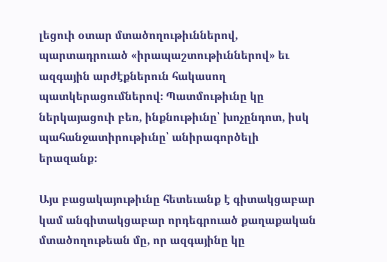լեցուի օտար մտածողութիւններով, պարտադրուած «իրապաշտութիւններով» եւ ազգային արժէքներուն հակասող պատկերացումներով։ Պատմութիւնը կը ներկայացուի բեռ, ինքնութիւնը՝ խոչընդոտ, իսկ պահանջատիրութիւնը՝ անիրագործելի երազանք։

Այս բացակայութիւնը հետեւանք է գիտակցաբար կամ անգիտակցաբար որդեգրուած քաղաքական մտածողութեան մը, որ ազգայինը կը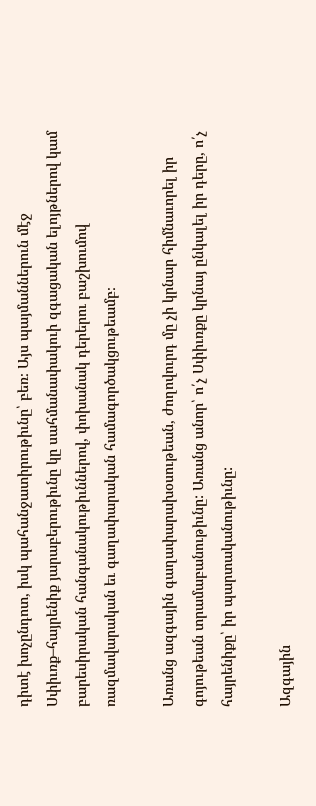դիտէ խոչընդոտ, իսկ պահանջատիրութիւնը՝ բեռ։ Այս պայմաններուն մէջ Սփիւռք–հայրենիք յարաբերութիւնը կը սահմանափակուի զգացական ելոյթներով կամ բարեսիրական հանգանակութիւններով, փոխանակ դերերու բաշխումով ռազմավարական եւ գաղափարական համագործակցութեամբ։

Առանց ազգային գաղափարախօսութեան, ժողովուրդ մը չի կրնար հիմնաւորել իր գոյութեան տրամաբանութիւնը: Առանց անոր՝ ո՛չ Սփիւռքը կրնայ ընկալել իր դերը, ո՛չ հայրենիքը՝ իր պարտականութիւնը:

Ազգային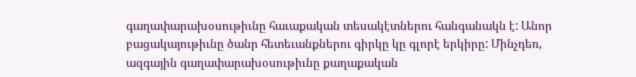գաղափարախօսութիւնը հաւաքական տեսակէտներու հանգանակն է: Անոր բացակայութիւնը ծանր հետեւանքներու գիրկը կը գլորէ երկիրը: Մինչդեռ, ազգային գաղափարախօսութիւնը քաղաքական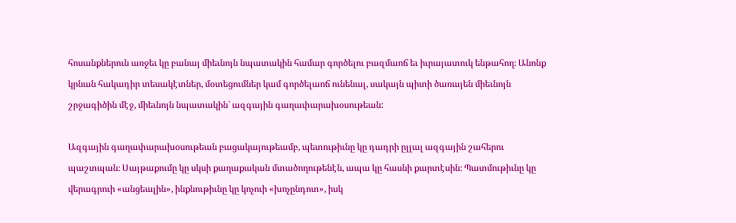հոսանքներուն առջեւ կը բանայ միեւնոյն նպատակին համար գործելու բազմաոճ եւ իւրայատուկ ենթահող։ Անոնք կրնան հակադիր տեսակէտներ, մօտեցումներ կամ գործելաոճ ունենալ, սակայն պիտի ծառայեն միեւնոյն շրջագիծին մէջ, միեւնոյն նպատակին՝ ազգային գաղափարախօսութեան:

Ազգային գաղափարախօսութեան բացակայութեամբ, պետութիւնը կը դադրի ըլլալ ազգային շահերու պաշտպան։ Սայթաքումը կը սկսի քաղաքական մտածողութենէն, ապա կը հասնի քարտէսին։ Պատմութիւնը կը վերագրուի «անցեալին», ինքնութիւնը կը կոչուի «խոչընդոտ», իսկ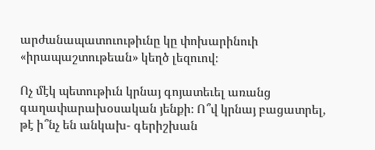արժանապատուութիւնը կը փոխարինուի «իրապաշտութեան» կեղծ լեզուով։

Ոչ մէկ պետութիւն կրնայ գոյատեւել առանց գաղափարախօսական յենքի։ Ո՞վ կրնայ բացատրել, թէ ի՞նչ են անկախ- գերիշխան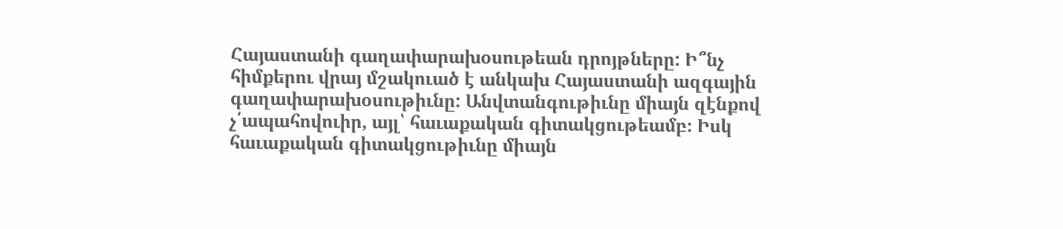Հայաստանի գաղափարախօսութեան դրոյթները: Ի՞նչ հիմքերու վրայ մշակուած է անկախ Հայաստանի ազգային գաղափարախօսութիւնը: Անվտանգութիւնը միայն զէնքով չ՛ապահովուիր, այլ՝ հաւաքական գիտակցութեամբ։ Իսկ հաւաքական գիտակցութիւնը միայն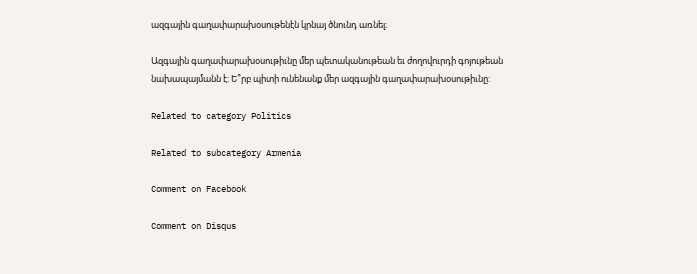ազգային գաղափարախօսութենէն կրնայ ծնունդ առնել։

Ազգային գաղափարախօսութիւնը մեր պետականութեան եւ ժողովուրդի գոյութեան նախապայմանն է: Ե՞րբ պիտի ունենանք մեր ազգային գաղափարախօսութիւնը:

Related to category Politics

Related to subcategory Armenia

Comment on Facebook

Comment on Disqus